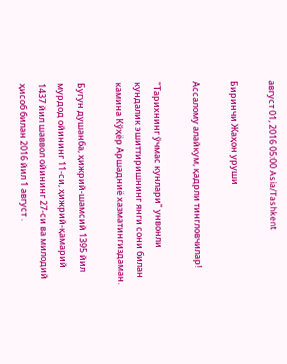август 01, 2016 05:00 Asia/Tashkent

Биринчи Жаҳон уруши

Ассалому алайкум, қадрли тингловчилар!

"Тарихнинг ўчмас кунлари" унвонли кундалик эшиттиришнинг янги сони билан камина Кўҳёр Аршадниё хазматингиздаман.

Бугун душанба, ҳижрий-шамсий 1395 йил мурдод ойининг 11-си, ҳижрий-қамарий 1437 йил шаввол ойининг 27-си ва милодий ҳисоб билан 2016 йил 1 август .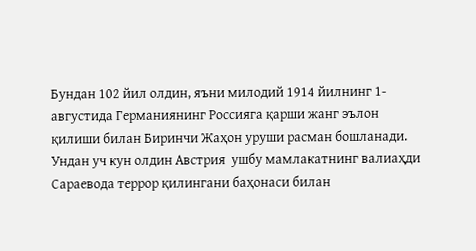Бундан 102 йил олдин, яъни милодий 1914 йилнинг 1-августида Германиянинг Россияга қарши жанг эълон қилиши билан Биринчи Жаҳон уруши расман бошланади. Ундан уч кун олдин Австрия  ушбу мамлакатнинг валиаҳди Сараевода террор қилингани баҳонаси билан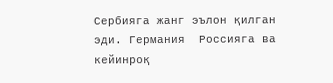Сербияга жанг эълон қилган эди. Германия  Россияга ва кейинроқ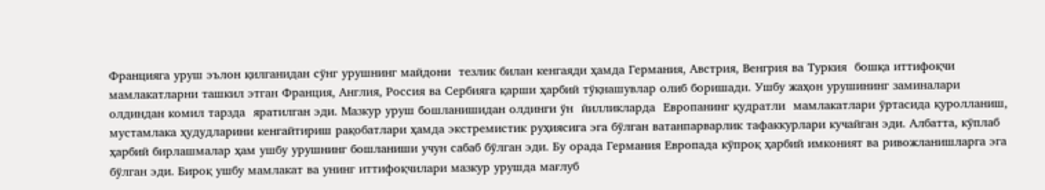Францияга уруш эълон қилганидан сўнг урушнинг майдони  тезлик билан кенгаяди ҳамда Германия, Австрия, Венгрия ва Туркия  бошқа иттифоқчи  мамлакатларни ташкил этган Франция, Англия, Россия ва Сербияга қарши ҳарбий тўқнашувлар олиб боришади. Ушбу жаҳон урушининг заминалари олдиндан комил тарзда  яратилган эди. Мазкур уруш бошланишидан олдинги ўн  йилликларда  Европанинг қудратли  мамлакатлари ўртасида қуролланиш, мустамлака ҳудудларини кенгайтириш рақобатлари ҳамда экстремистик руҳиясига эга бўлган ватанпарварлик тафаккурлари кучайган эди. Албатта, кўплаб ҳарбий бирлашмалар ҳам ушбу урушнинг бошланиши учун сабаб бўлган эди. Бу орада Германия Европада кўпроқ ҳарбий имконият ва ривожланишларга эга бўлган эди. Бироқ ушбу мамлакат ва унинг иттифоқчилари мазкур урушда мағлуб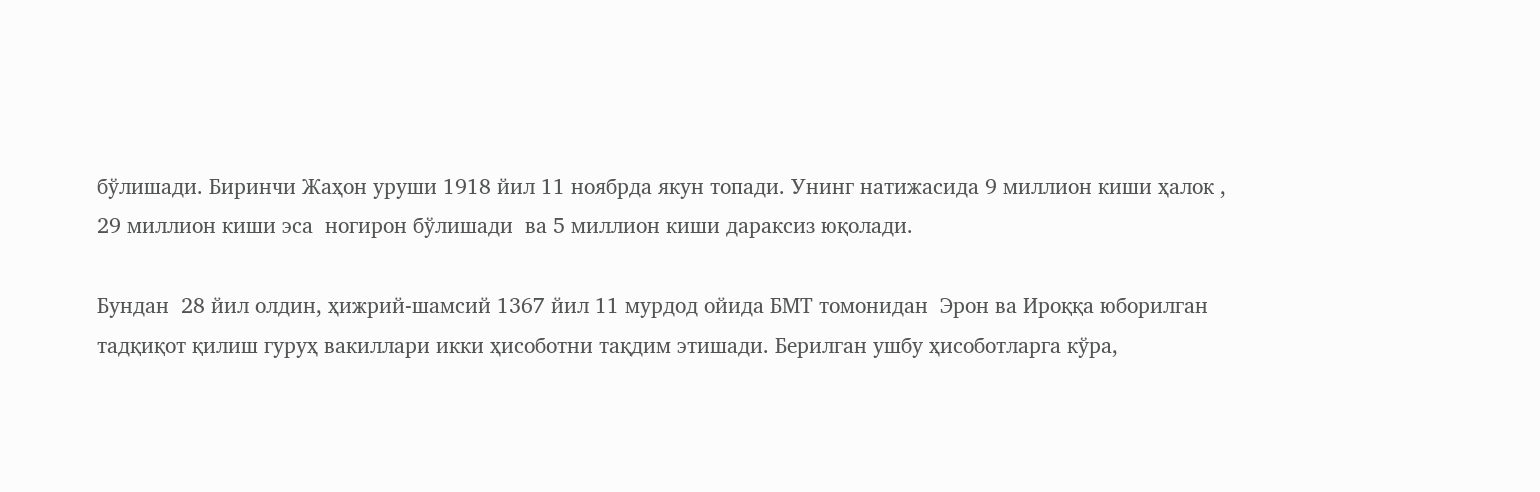бўлишади. Биринчи Жаҳон уруши 1918 йил 11 ноябрда якун топади. Унинг натижасида 9 миллион киши ҳалок , 29 миллион киши эса  ногирон бўлишади  ва 5 миллион киши дараксиз юқолади.

Бундан  28 йил олдин, ҳижрий-шамсий 1367 йил 11 мурдод ойида БМТ томонидан  Эрон ва Ироққа юборилган тадқиқот қилиш гуруҳ вакиллари икки ҳисоботни тақдим этишади. Берилган ушбу ҳисоботларга кўра,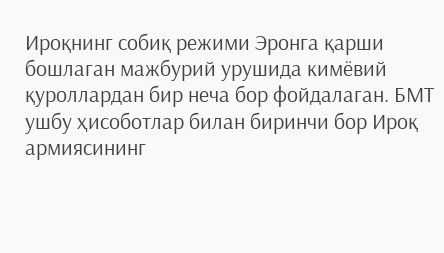Ироқнинг собиқ режими Эронга қарши бошлаган мажбурий урушида кимёвий қуроллардан бир неча бор фойдалаган. БМТ ушбу ҳисоботлар билан биринчи бор Ироқ армиясининг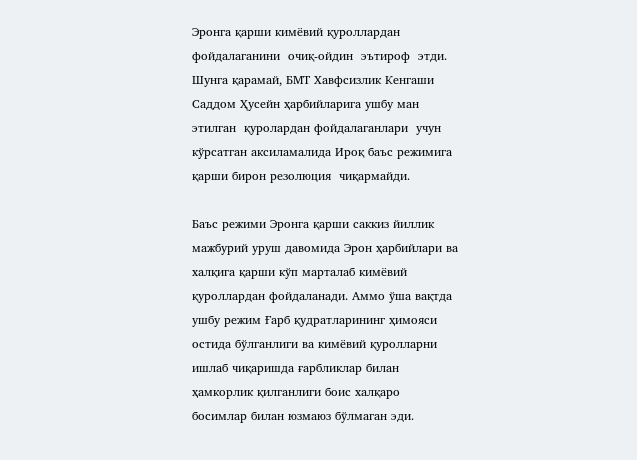Эронга қарши кимёвий қуроллардан фойдалаганини  очиқ-ойдин  эътироф  этди. Шунга қарамай, БМТ Хавфсизлик Кенгаши Саддом Ҳусейн ҳарбийларига ушбу ман этилган  қуролардан фойдалаганлари  учун  кўрсатган аксиламалида Ироқ баъс режимига қарши бирон резолюция  чиқармайди.

Баъс режими Эронга қарши саккиз йиллик мажбурий уруш давомида Эрон ҳарбийлари ва халқига қарши кўп марталаб кимёвий қуроллардан фойдаланади. Аммо ўша вақтда ушбу режим Ғарб қудратларининг ҳимояси остида бўлганлиги ва кимёвий қуролларни ишлаб чиқаришда ғарбликлар билан ҳамкорлик қилганлиги боис халқаро босимлар билан юзмаюз бўлмаган эди.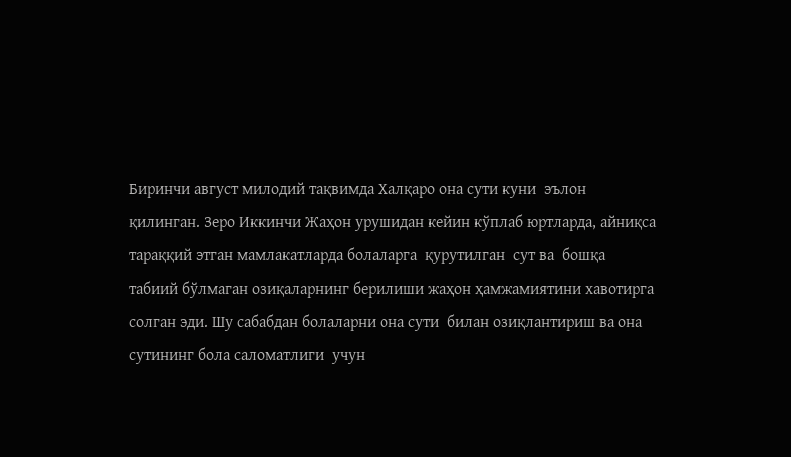Биринчи август милодий тақвимда Халқаро она сути куни  эълон қилинган. Зеро Иккинчи Жаҳон урушидан кейин кўплаб юртларда, айниқса  тараққий этган мамлакатларда болаларга  қурутилган  сут ва  бошқа табиий бўлмаган озиқаларнинг берилиши жаҳон ҳамжамиятини хавотирга солган эди. Шу сабабдан болаларни она сути  билан озиқлантириш ва она сутининг бола саломатлиги  учун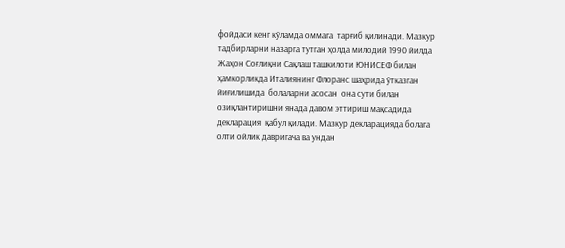фойдаси кенг кўламда оммага  тарғиб қилинади. Мазкур тадбирларни назарга тутган ҳолда милодий 1990 йилда Жаҳон Соғлиқни Сақлаш ташкилоти ЮНИСЕФ билан ҳамкорликда Италиянинг Флоранс шаҳрида ўтказган  йиғилишида  болаларни асосан  она сути билан озиқлантиришни янада давом эттириш мақсадида декларация  қабул қилади. Мазкур декларацияда болага олти ойлик давригача ва ундан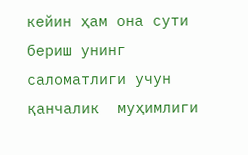кейин ҳам она сути бериш унинг саломатлиги учун қанчалик  муҳимлиги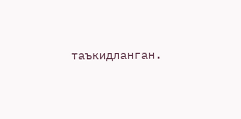таъкидланган.